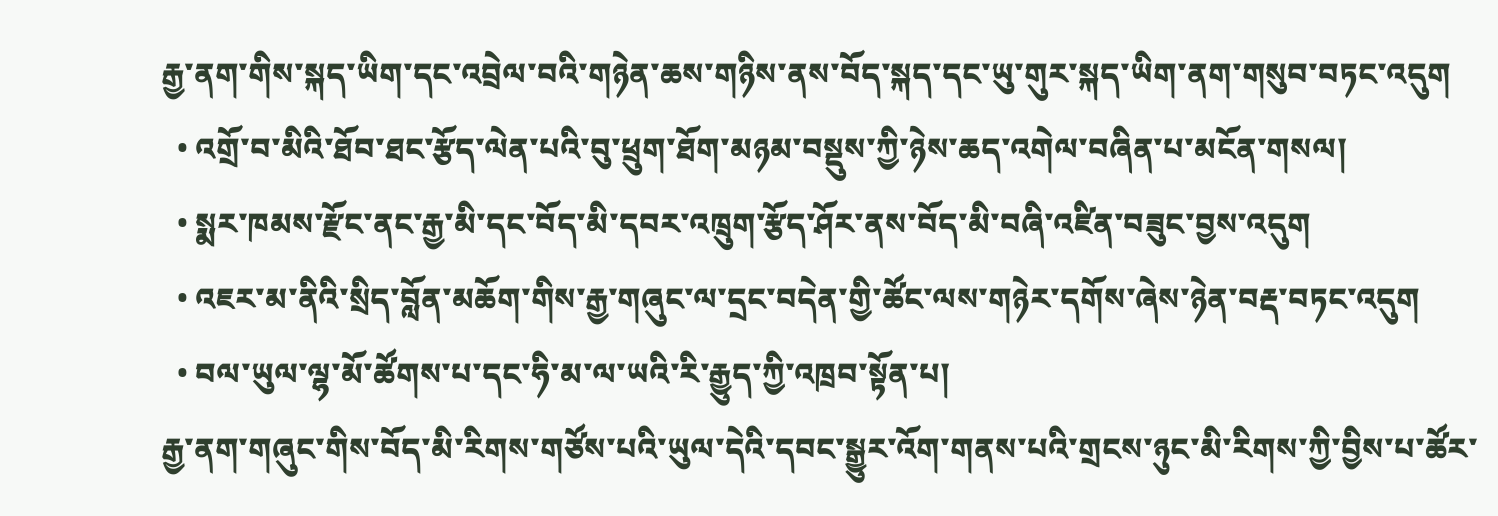རྒྱ་ནག་གིས་སྐད་ཡིག་དང་འབྲེལ་བའི་གཉེན་ཆས་གཉིས་ནས་བོད་སྐད་དང་ཡུ་གུར་སྐད་ཡིག་ནག་གསུབ་བཏང་འདུག
  • འགྲོ་བ་མིའི་ཐོབ་ཐང་རྩོད་ལེན་པའི་བུ་ཕྲུག་ཐོག་མཉམ་བསྡུས་ཀྱི་ཉེས་ཆད་འགེལ་བཞིན་པ་མངོན་གསལ།
  • སྨར་ཁམས་རྫོང་ནང་རྒྱ་མི་དང་བོད་མི་དབར་འཁྲུག་རྩོད་ཤོར་ནས་བོད་མི་བཞི་འཛིན་བཟུང་བྱས་འདུག
  • འཇར་མ་ནིའི་སྲིད་བློན་མཆོག་གིས་རྒྱ་གཞུང་ལ་དྲང་བདེན་གྱི་ཚོང་ལས་གཉེར་དགོས་ཞེས་ཉེན་བརྡ་བཏང་འདུག
  • བལ་ཡུལ་ལྷ་མོ་ཚོགས་པ་དང་ཧི་མ་ལ་ཡའི་རི་རྒྱུད་ཀྱི་འཁྲབ་སྟོན་པ།
རྒྱ་ནག་གཞུང་གིས་བོད་མི་རིགས་གཙོས་པའི་ཡུལ་དེའི་དབང་སྒྱུར་འོག་གནས་པའི་གྲངས་ཉུང་མི་རིགས་ཀྱི་བྱིས་པ་ཚོར་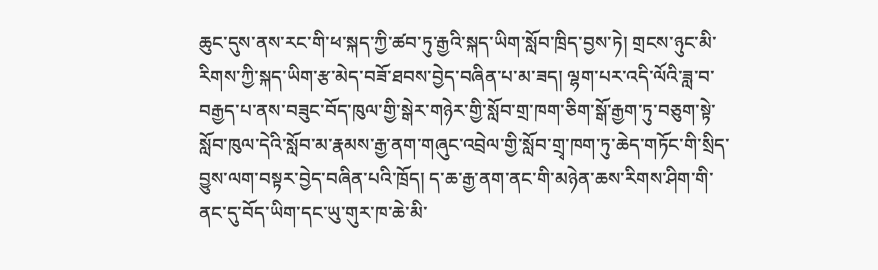ཆུང་དུས་ནས་རང་གི་ཕ་སྐད་ཀྱི་ཚབ་ཏུ་རྒྱའི་སྐད་ཡིག་སློབ་ཁྲིད་བྱས་ཏེ། གྲངས་ཉུང་མི་རིགས་ཀྱི་སྐད་ཡིག་རྩ་མེད་བཟོ་ཐབས་བྱེད་བཞིན་པ་མ་ཟད། ལྷག་པར་འདི་ལོའི་ཟླ་བ་བརྒྱད་པ་ནས་བཟུང་བོད་ཁུལ་གྱི་སྒེར་གཉེར་གྱི་སློབ་གྲ་ཁག་ཅིག་སྒོ་རྒྱག་ཏུ་བཅུག་སྟེ་སློབ་ཁུལ་དེའི་སློབ་མ་རྣམས་རྒྱ་ནག་གཞུང་འབྲེལ་གྱི་སློབ་གྲྭ་ཁག་ཏུ་ཆེད་གཏོང་གི་སྲིད་བྱུས་ལག་བསྟར་བྱེད་བཞིན་པའི་ཁྲོད། ད་ཆ་རྒྱ་ནག་ནང་གི་མཉེན་ཆས་རིགས་ཤིག་གི་ནང་དུ་བོད་ཡིག་དང་ཡུ་གུར་ཁ་ཆེ་མི་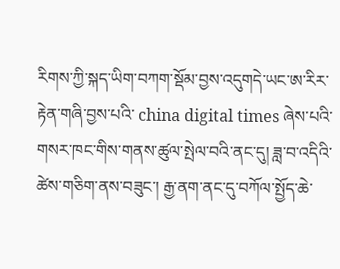རིགས་ཀྱི་སྐད་ཡིག་བཀག་སྡོམ་བྱས་འདུགདེ་ཡང་ཨ་རིར་རྟེན་གཞི་བྱས་པའི་ china digital times ཞེས་པའི་གསར་ཁང་གིས་གནས་ཚུལ་སྤེལ་བའི་ནང་དུ། ཟླ་བ་འདིའི་ཚེས་གཅིག་ནས་བཟུང་། རྒྱ་ནག་ནང་དུ་བཀོལ་སྤྱོད་ཆེ་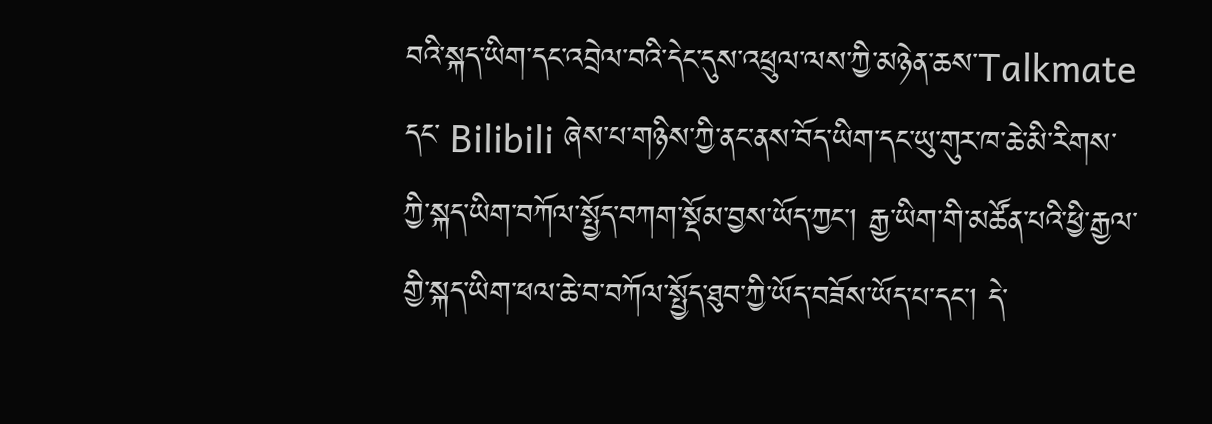བའི་སྐད་ཡིག་དང་འབྲེལ་བའི་དེང་དུས་འཕྲུལ་ལས་ཀྱི་མཉེན་ཆས་Talkmate དང་ Bilibili ཞེས་པ་གཉིས་ཀྱི་ནང་ནས་བོད་ཡིག་དང་ཡུ་གུར་ཁ་ཆེ་མི་རིགས་ཀྱི་སྐད་ཡིག་བཀོལ་སྤྱོད་བཀག་སྡོམ་བྱས་ཡོད་ཀྱང་། རྒྱ་ཡིག་གི་མཚོན་པའི་ཕྱི་རྒྱལ་གྱི་སྐད་ཡིག་ཕལ་ཆེ་བ་བཀོལ་སྤྱོད་ཐུབ་ཀྱི་ཡོད་བཟོས་ཡོད་པ་དང་། དེ་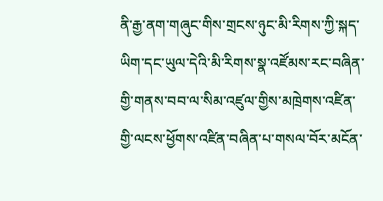ནི་རྒྱ་ནག་གཞུང་གིས་གྲངས་ཉུང་མི་རིགས་ཀྱི་སྐད་ཡིག་དང་ཡུལ་དེའི་མི་རིགས་སྣ་འཛོམས་རང་བཞིན་གྱི་གནས་བབ་ལ་སིམ་འཛུལ་གྱིས་མཁྲེགས་འཛིན་གྱི་ལངས་ཕྱོགས་འཛིན་བཞིན་པ་གསལ་བོར་མངོན་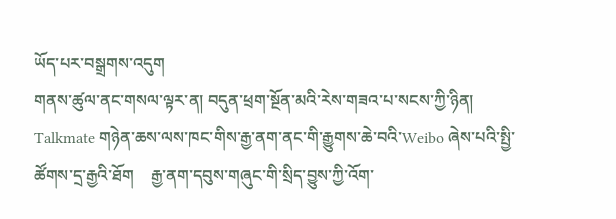ཡོད་པར་བསྒྲགས་འདུག
གནས་ཚུལ་ནང་གསལ་ལྟར་ན། བདུན་ཕྲག་སྔོན་མའི་རེས་གཟའ་པ་སངས་ཀྱི་ཉིན། Talkmate གཉེན་ཆས་ལས་ཁང་གིས་རྒྱ་ནག་ནང་གི་རྒྱུགས་ཆེ་བའི་Weibo ཞེས་པའི་སྤྱི་ཚོགས་དྲ་རྒྱའི་ཐོག    རྒྱ་ནག་དབུས་གཞུང་གི་སྲིད་བྱུས་ཀྱི་འོག་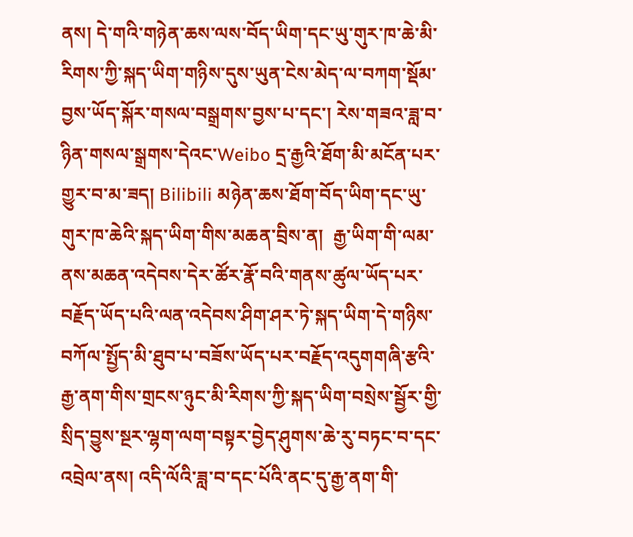ནས། དེ་གའི་གཉེན་ཆས་ལས་བོད་ཡིག་དང་ཡུ་གུར་ཁ་ཆེ་མི་རིགས་ཀྱི་སྐད་ཡིག་གཉིས་དུས་ཡུན་ངེས་མེད་ལ་བཀག་སྡོམ་བྱས་ཡོད་སྐོར་གསལ་བསྒྲགས་བྱས་པ་དང་། རེས་གཟའ་ཟླ་བ་ཉིན་གསལ་སྒྲགས་དེའང་Weibo དྲ་རྒྱའི་ཐོག་མི་མངོན་པར་གྱུར་བ་མ་ཟད། Bilibili མཉེན་ཆས་ཐོག་བོད་ཡིག་དང་ཡུ་གུར་ཁ་ཆེའི་སྐད་ཡིག་གིས་མཆན་བྲིས་ན།  རྒྱ་ཡིག་གི་ལམ་ནས་མཆན་འདེབས་དེར་ཚོར་རྣོ་བའི་གནས་ཚུལ་ཡོད་པར་བརྗོད་ཡོད་པའི་ལན་འདེབས་ཤིག་ཤར་ཏེ་སྐད་ཡིག་དེ་གཉིས་བཀོལ་སྤྱོད་མི་ཐུབ་པ་བཟོས་ཡོད་པར་བརྗོད་འདུགགཞི་རྩའི་རྒྱ་ནག་གིས་གྲངས་ཉུང་མི་རིགས་ཀྱི་སྐད་ཡིག་བསྲེས་སྦྱོར་གྱི་སྲིད་བྱུས་སྔར་ལྷག་ལག་བསྟར་བྱེད་ཤུགས་ཆེ་རུ་བཏང་བ་དང་འབྲེལ་ནས། འདི་ལོའི་ཟླ་བ་དང་པོའི་ནང་དུ་རྒྱ་ནག་གི་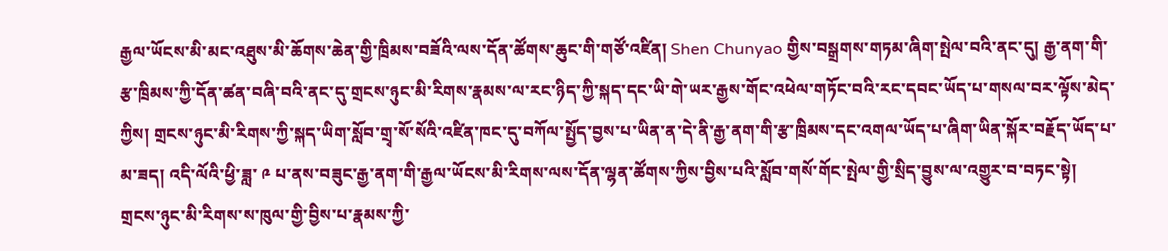རྒྱལ་ཡོངས་མི་མང་འཐུས་མི་ཆོགས་ཆེན་གྱི་ཁྲིམས་བཟོའི་ལས་དོན་ཚོགས་ཆུང་གི་གཙོ་འཛིན། Shen Chunyao གྱིས་བསྒྲགས་གཏམ་ཞིག་སྤེལ་བའི་ནང་དུ། རྒྱ་ནག་གི་རྩ་ཁྲིམས་ཀྱི་དོན་ཚན་བཞི་བའི་ནང་དུ་གྲངས་ཉུང་མི་རིགས་རྣམས་ལ་རང་ཉིད་ཀྱི་སྐད་དང་ཡི་གེ་ཡར་རྒྱས་གོང་འཕེལ་གཏོང་བའི་རང་དབང་ཡོད་པ་གསལ་བར་ལྟོས་མེད་ཀྱིས། གྲངས་ཉུང་མི་རིགས་ཀྱི་སྐད་ཡིག་སློབ་གྲྭ་སོ་སོའི་འཛིན་ཁང་དུ་བཀོལ་སྤྱོད་བྱས་པ་ཡིན་ན་དེ་ནི་རྒྱ་ནག་གི་རྩ་ཁྲིམས་དང་འགལ་ཡོད་པ་ཞིག་ཡིན་སྐོར་བརྗོད་ཡོད་པ་མ་ཟད། འདི་ལོའི་ཕྱི་ཟླ་ ༩ པ་ནས་བཟུང་རྒྱ་ནག་གི་རྒྱལ་ཡོངས་མི་རིགས་ལས་དོན་ལྷན་ཚོགས་ཀྱིས་བྱིས་པའི་སློབ་གསོ་གོང་སྤེལ་གྱི་སྲིད་བྱུས་ལ་འགྱུར་བ་བཏང་སྟེ། གྲངས་ཉུང་མི་རིགས་ས་ཁུལ་གྱི་བྱིས་པ་རྣམས་ཀྱི་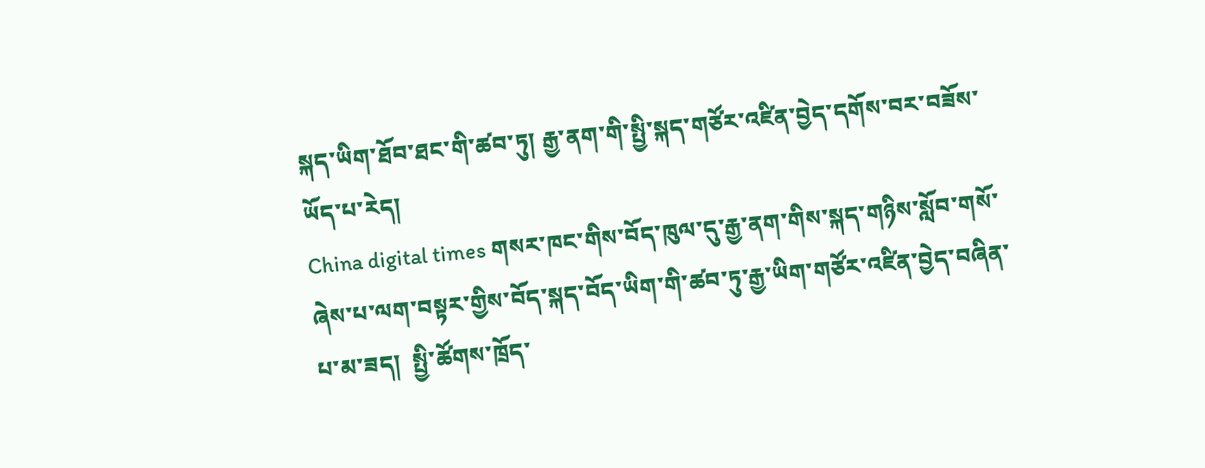སྐད་ཡིག་ཐོབ་ཐང་གི་ཚབ་ཏུ། རྒྱ་ནག་གི་སྤྱི་སྐད་གཙོར་འཛིན་བྱེད་དགོས་བར་བཟོས་ཡོད་པ་རེད།
China digital times གསར་ཁང་གིས་བོད་ཁུལ་དུ་རྒྱ་ནག་གིས་སྐད་གཉིས་སློབ་གསོ་ཞེས་པ་ལག་བསྟར་གྱིས་བོད་སྐད་བོད་ཡིག་གི་ཚབ་ཏུ་རྒྱ་ཡིག་གཙོར་འཛིན་བྱེད་བཞིན་པ་མ་ཟད།  སྤྱི་ཚོགས་ཁྲོད་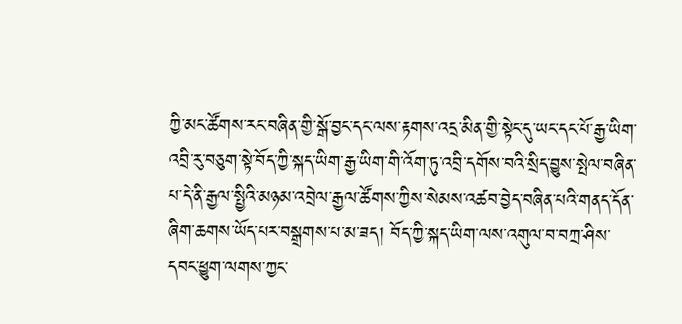ཀྱི་མང་ཚོགས་རང་བཞིན་གྱི་སྒོ་བྱང་དང་ལས་རྟགས་འདྲ་མིན་གྱི་སྟེང་དུ་ཡང་དང་པོ་རྒྱ་ཡིག་འབྲི་རུ་བཅུག་སྟེ་བོད་ཀྱི་སྐད་ཡིག་རྒྱ་ཡིག་གི་འོག་ཏུ་འབྲི་དགོས་བའི་སྲིད་བྱུས་སྤེལ་བཞིན་པ་དེ་ནི་རྒྱལ་སྤྱིའི་མཉམ་འབྲེལ་རྒྱལ་ཚོགས་ཀྱིས་སེམས་འཚབ་བྱེད་བཞིན་པའི་གནད་དོན་ཞིག་ཆགས་ཡོད་པར་བསྒྲགས་པ་མ་ཟད། བོད་ཀྱི་སྐད་ཡིག་ལས་འགུལ་བ་བཀྲ་ཤིས་དབང་ཕྱུག་ལགས་ཀྱང་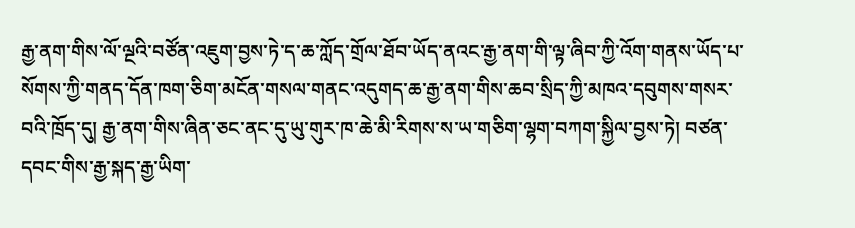རྒྱ་ནག་གིས་ལོ་ལྔའི་བཙོན་འཇུག་བྱས་ཏེ་ད་ཆ་ཀློད་གྲོལ་ཐོབ་ཡོད་ནའང་རྒྱ་ནག་གི་ལྟ་ཞིབ་ཀྱི་འོག་གནས་ཡོད་པ་སོགས་ཀྱི་གནད་དོན་ཁག་ཅིག་མངོན་གསལ་གནང་འདུགད་ཆ་རྒྱ་ནག་གིས་ཆབ་སྲིད་ཀྱི་མཁའ་དབུགས་གསར་བའི་ཁྲོད་དུ། རྒྱ་ནག་གིས་ཞིན་ཅང་ནང་དུ་ཡུ་གུར་ཁ་ཆེ་མི་རིགས་ས་ཡ་གཅིག་ལྷག་བཀག་སྐྱིལ་བྱས་ཏེ། བཙན་དབང་གིས་རྒྱ་སྐད་རྒྱ་ཡིག་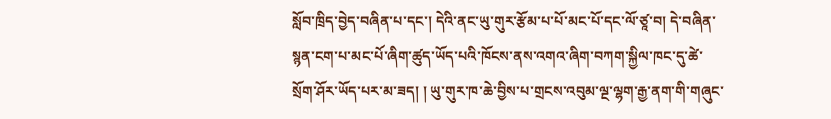སློབ་ཁྲིད་བྱེད་བཞིན་པ་དང་། དེའི་ནང་ཡུ་གུར་རྩོམ་པ་པོ་མང་པོ་དང་ལོ་ཙཱ་བ། དེ་བཞིན་སྙན་ངག་པ་མང་པོ་ཞིག་ཚུད་ཡོད་པའི་ཁོངས་ནས་འགའ་ཞིག་བཀག་སྐྱིལ་ཁང་དུ་ཚེ་སྲོག་ཤོར་ཡོད་པར་མ་ཟད། ། ཡུ་གུར་ཁ་ཆེ་བྱིས་པ་གྲངས་འབུམ་ལྔ་ལྷག་རྒྱ་ནག་གི་གཞུང་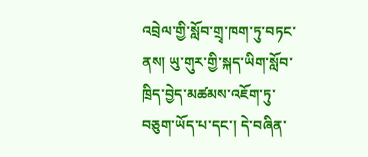འབྲེལ་གྱི་སློབ་གྲྭ་ཁག་ཏུ་བཏང་ནས། ཡུ་གུར་གྱི་སྐད་ཡིག་སློབ་ཁྲིད་བྱེད་མཚམས་འཇོག་ཏུ་བཅུག་ཡོད་པ་དང་། དེ་བཞིན་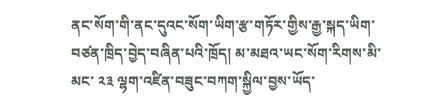ནང་སོག་གི་ནང་དུའང་སོག་ཡིག་རྩ་གཏོར་གྱིས་རྒྱ་སྐད་ཡིག་བཙན་ཁྲིད་བྱེད་བཞིན་པའི་ཁྲོད། མ་མཐའ་ཡང་སོག་རིགས་མི་མང་ ༢༣ ལྷག་འཛིན་བཟུང་བཀག་སྐྱིལ་བྱས་ཡོད་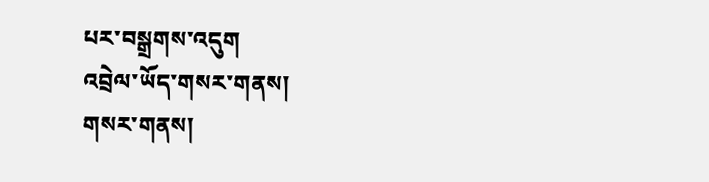པར་བསྒྲགས་འདུག
འབྲེལ་ཡོད་གསར་གནས།
གསར་གནས།